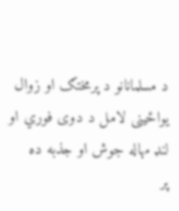د مسلمانانو د پرمختګ او زوال یواځينی لامل د دوی فوري او لنډ مهاله جوش او جذبه ده
پر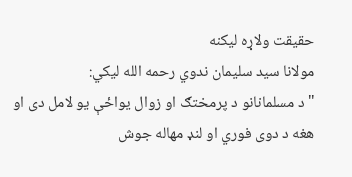حقيقت ولاړه لیکنه
مولانا سید سلیمان ندوي رحمه الله لیکي:
"د مسلمانانو د پرمختګ او زوال یواځې يو لامل دی او هغه د دوی فوري او لنډ مهاله جوش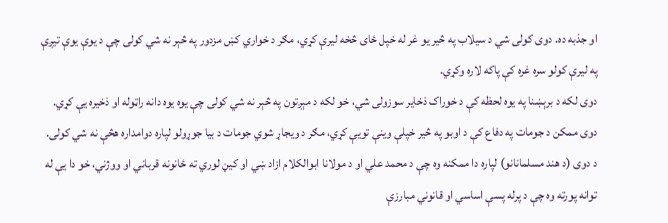او جذبه ده. دوی کولی شي د سیلاب په څیر یو غر له خپل ځای څخه ليرې کړي، مګر د خواري کښ مزدور په څېر نه شي کولی چې د يوې يوې تيږې په ليرې کولو سره غره کې پاکه لاره وکړي.
دوی لکه د برېښنا په يوه لحظه کې د خوراک ذخاير سوزولی شي، خو لکه د مېږتون په څېر نه شي کولی چې يوه يوه دانه راټوله او ذخیره يې کړي.
دوی ممکن د جومات په دفاع کې د اوبو په څیر خپلې وینې تویې کړي، مګر د ویجاړ شوي جومات د بیا جوړولو لپاره دوامداره هڅې نه شي کولی.
د دوی (د هند مسلمانانو) لپاره دا ممکنه وه چې د محمد علي او د مولانا ابوالکلام ازاد ښي او کیڼ لوري ته ځانونه قرباني او ووژني، خو دا يې له توانه پورته وه چې د پرله پسې اساسي او قانوني مبارزې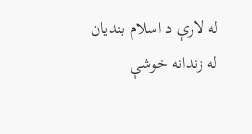له لارې د اسلام بندیان له زندانه خوشې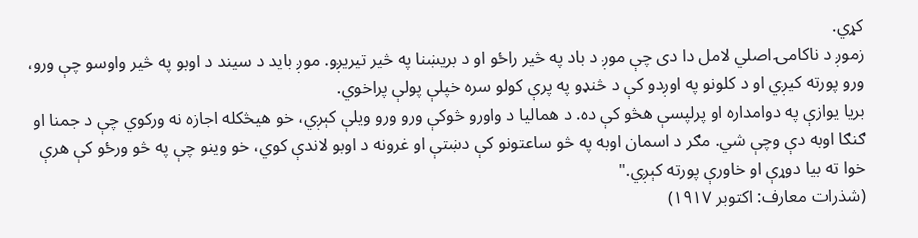کړي.
زموږ د ناکامۍ اصلي لامل دا دی چې موږ د باد په څیر راځو او د بریښنا په څیر تیریږو. موږ باید د سیند د اوبو په څیر واوسو چې ورو، ورو پورته کیږي او د کلونو په اوږدو کې د څنډو په پرې کولو سره خپلې پولې پراخوي.
بریا یوازې په دوامداره او پرلپسې هڅو کې ده. د همالیا د واورو څوکې ورو ورو ويلې کېږي، خو هیڅکله اجازه نه ورکوي چې د جمنا او ګنګا اوبه دې وچې شي. مګر د اسمان اوبه په څو ساعتونو کې دښتې او غرونه د اوبو لاندې کوي، خو وينو چې په څو ورځو کې هرې خوا ته بيا دوړې او خاورې پورته کېږي."
(شذرات معارف: اکتوبر ۱۹۱۷)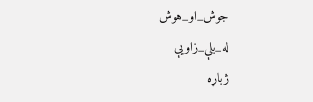جوش_او_هوش
له_بلې_زاويې
ژباړه